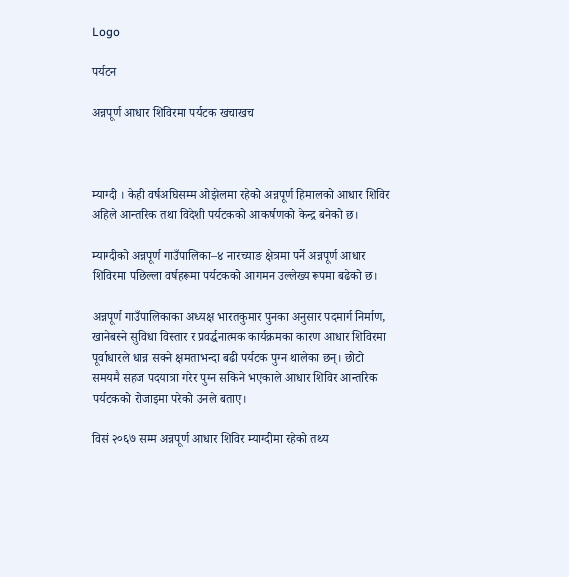Logo

पर्यटन

अन्नपूर्ण आधार शिविरमा पर्यटक खचाखच



म्याग्दी । केही वर्षअघिसम्म ओझेलमा रहेको अन्नपूर्ण हिमालको आधार शिविर अहिले आन्तरिक तथा विदेशी पर्यटकको आकर्षणको केन्द्र बनेको छ।

म्याग्दीको अन्नपूर्ण गाउँपालिका–४ नारच्याङ क्षेत्रमा पर्ने अन्नपूर्ण आधार शिविरमा पछिल्ला वर्षहरूमा पर्यटकको आगमन उल्लेख्य रूपमा बढेको छ।

अन्नपूर्ण गाउँपालिकाका अध्यक्ष भारतकुमार पुनका अनुसार पदमार्ग निर्माण, खानेबस्ने सुविधा विस्तार र प्रवर्द्धनात्मक कार्यक्रमका कारण आधार शिविरमा पूर्वाधारले धान्न सक्ने क्षमताभन्दा बढी पर्यटक पुग्न थालेका छन्। छोटो समयमै सहज पदयात्रा गरेर पुग्न सकिने भएकाले आधार शिविर आन्तरिक पर्यटकको रोजाइमा परेको उनले बताए।

विसं २०६७ सम्म अन्नपूर्ण आधार शिविर म्याग्दीमा रहेको तथ्य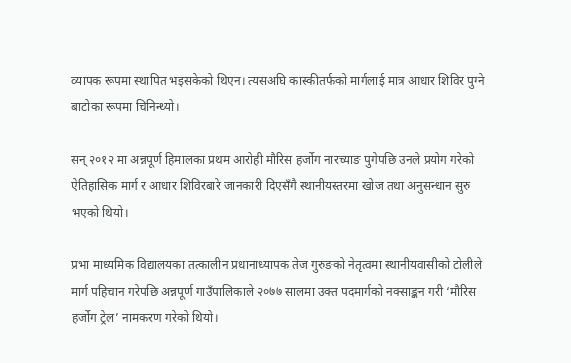व्यापक रूपमा स्थापित भइसकेको थिएन। त्यसअघि कास्कीतर्फको मार्गलाई मात्र आधार शिविर पुग्ने बाटोका रूपमा चिनिन्थ्यो।

सन् २०१२ मा अन्नपूर्ण हिमालका प्रथम आरोही मौरिस हर्जोग नारच्याङ पुगेपछि उनले प्रयोग गरेको ऐतिहासिक मार्ग र आधार शिविरबारे जानकारी दिएसँगै स्थानीयस्तरमा खोज तथा अनुसन्धान सुरु भएको थियो।

प्रभा माध्यमिक विद्यालयका तत्कालीन प्रधानाध्यापक तेज गुरुङको नेतृत्वमा स्थानीयवासीको टोलीले मार्ग पहिचान गरेपछि अन्नपूर्ण गाउँपालिकाले २०७७ सालमा उक्त पदमार्गको नक्साङ्कन गरी ‘मौरिस हर्जोग ट्रेल’ नामकरण गरेको थियो।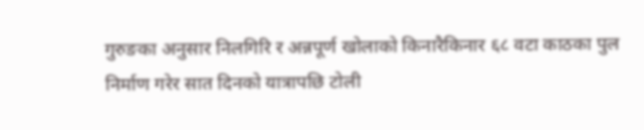गुरुङका अनुसार निलगिरि र अन्नपूर्ण खोलाको किनारैकिनार ६८ वटा काठका पुल निर्माण गरेर सात दिनको यात्रापछि टोली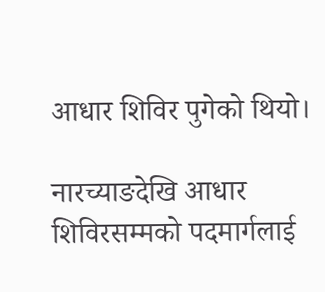आधार शिविर पुगेको थियो।

नारच्याङदेखि आधार शिविरसम्मको पदमार्गलाई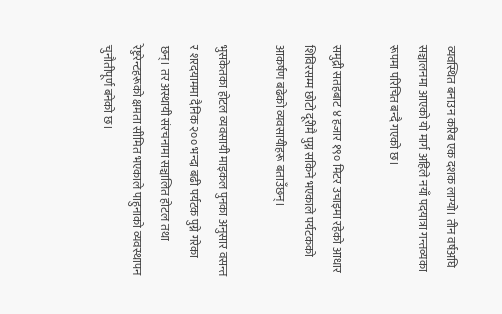व्यवस्थित बनाउन करिब एक दशक लाग्यो। तीन वर्षअघि सञ्चालनमा आएको यो मार्ग अहिले नयाँ पदयात्रा गन्तव्यका रूपमा परिचित बन्दै गएको छ।

समुद्री सतहबाट ४ हजार १९० मिटर उचाइमा रहेको आधार शिविरसम्म छोटो दूरीमै पुग्न सकिने भएकाले पर्यटकको आकर्षण बढेको व्यवसायीहरू बताउँछन्।

भुसकेतका होटल व्यवसायी माइकल पुनका अनुसार वसन्त र शरदयाममा दैनिक २०० भन्दा बढी पर्यटक पुग्ने गरेका छन्। तर अस्थायी संरचनामा सञ्चालित होटल तथा रेष्टुरेन्टहरूको क्षमता सीमित भएकाले पाहुनाको व्यवस्थापन चुनौतीपूर्ण बनेको छ।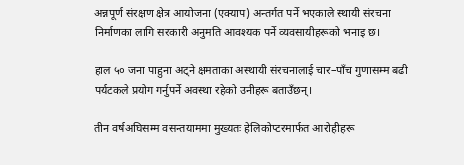अन्नपूर्ण संरक्षण क्षेत्र आयोजना (एक्याप) अन्तर्गत पर्ने भएकाले स्थायी संरचना निर्माणका लागि सरकारी अनुमति आवश्यक पर्ने व्यवसायीहरूको भनाइ छ।

हाल ५० जना पाहुना अट्ने क्षमताका अस्थायी संरचनालाई चार–पाँच गुणासम्म बढी पर्यटकले प्रयोग गर्नुपर्ने अवस्था रहेको उनीहरू बताउँछन्।

तीन वर्षअघिसम्म वसन्तयाममा मुख्यतः हेलिकोप्टरमार्फत आरोहीहरू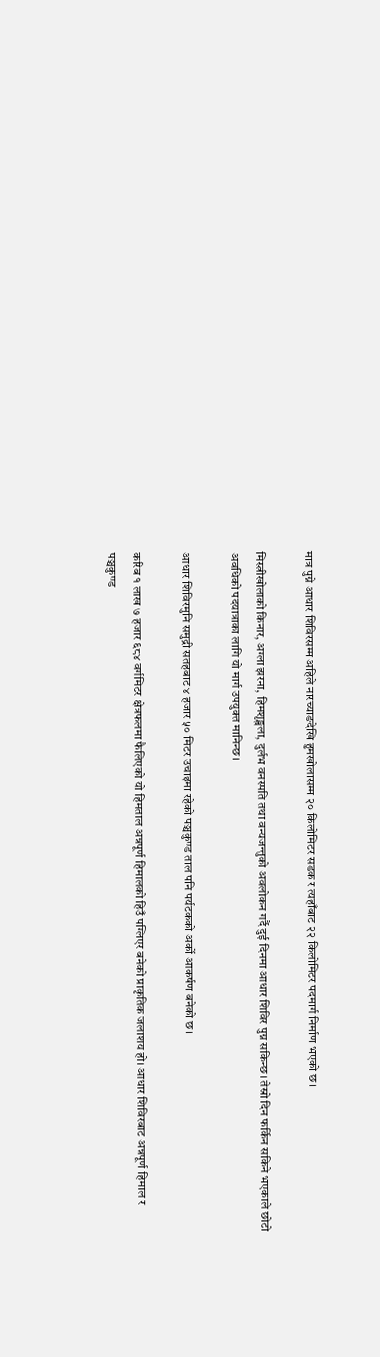मात्र पुग्ने आधार शिविरसम्म अहिले नारच्याङदेखि हुमखोलासम्म २० किलोमिटर सडक र त्यहाँबाट २२ किलोमिटर पदमार्ग निर्माण भएको छ।

मिस्त्रीखोलाको किनार, अग्ला झरना, हिमशृङ्खला, दुर्लभ वनस्पति तथा वन्यजन्तुको अवलोकन गर्दै दुई दिनमा आधार शिविर पुग्न सकिन्छ। तेस्रो दिन फर्किन सकिने भएकाले छोटो अवधिको पदयात्राका लागि यो मार्ग उपयुक्त मानिन्छ।

आधार शिविरमुनि समुद्री सतहबाट ४ हजार ५० मिटर उचाइमा रहेको पञ्चकुण्ड ताल पनि पर्यटकको अर्को आकर्षण बनेको छ।

करिब १ लाख ७ हजार ६८४ वर्गमिटर क्षेत्रफलमा फैलिएको यो हिमताल अन्नपूर्ण हिमालको हिउँ पग्लिएर बनेको प्राकृतिक जलाशय हो। आधार शिविरबाट अन्नपूर्ण हिमाल र पञ्चकुण्ड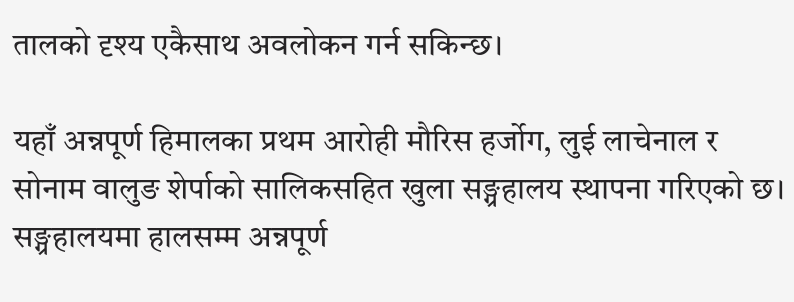तालको दृश्य एकैसाथ अवलोकन गर्न सकिन्छ।

यहाँ अन्नपूर्ण हिमालका प्रथम आरोही मौरिस हर्जोग, लुई लाचेनाल र सोनाम वालुङ शेर्पाको सालिकसहित खुला सङ्ग्रहालय स्थापना गरिएको छ। सङ्ग्रहालयमा हालसम्म अन्नपूर्ण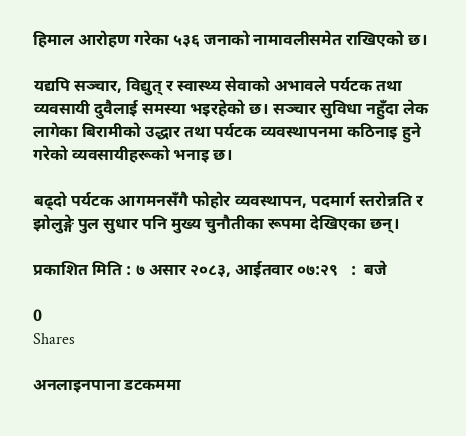हिमाल आरोहण गरेका ५३६ जनाको नामावलीसमेत राखिएको छ।

यद्यपि सञ्चार, विद्युत् र स्वास्थ्य सेवाको अभावले पर्यटक तथा व्यवसायी दुवैलाई समस्या भइरहेको छ। सञ्चार सुविधा नहुँदा लेक लागेका बिरामीको उद्धार तथा पर्यटक व्यवस्थापनमा कठिनाइ हुने गरेको व्यवसायीहरूको भनाइ छ।

बढ्दो पर्यटक आगमनसँगै फोहोर व्यवस्थापन, पदमार्ग स्तरोन्नति र झोलुङ्गे पुल सुधार पनि मुख्य चुनौतीका रूपमा देखिएका छन्।

प्रकाशित मिति : ७ असार २०८३, आईतवार ०७:२९   :  बजे

0
Shares

अनलाइनपाना डटकममा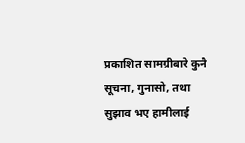प्रकाशित सामग्रीबारे कुनै सूचना, गुनासो, तथा सुझाव भए हामीलाई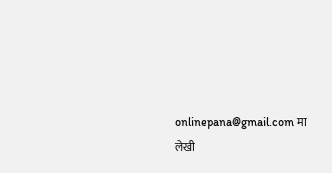onlinepana@gmail.com मा लेखी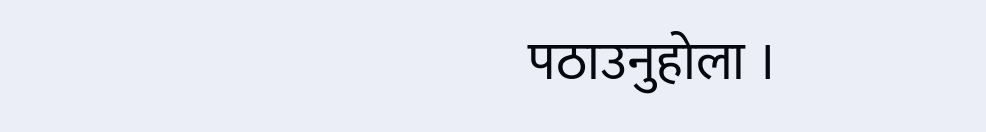पठाउनुहोला ।